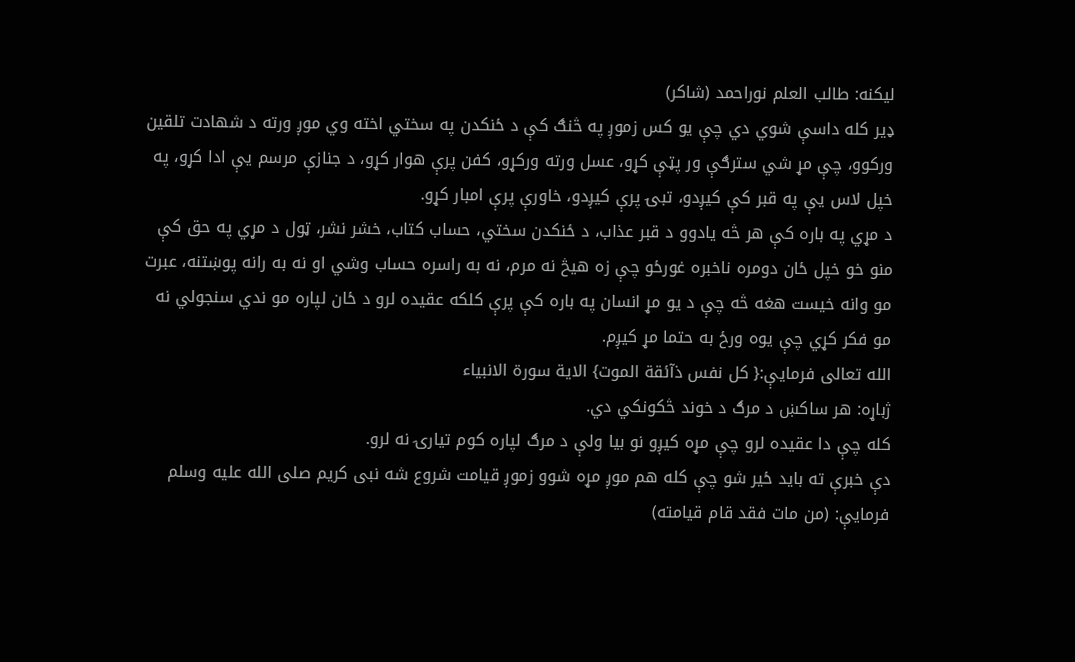لیکنه: طالب العلم نوراحمد (شاکر)
ډیر کله داسې شوي دي چې یو کس زموږ په څنګ کې د ځنکدن په سختي اخته وي موږ ورته د شهادت تلقین ورکوو، چې مړ شي سترګې ور پټې کړو، عسل ورته ورکړو، کفن پرې هوار کړو، د جنازې مرسم یې ادا کړو، په خپل لاس یې په قبر کې کیږدو، تبۍ پرې کیږدو، خاورې پرې امبار کړو.
د مړي په باره کې هر څه یادوو د قبر عذاب، د ځنکدن سختي، حساب کتاب، خشر نشر، ټول د مړي په حق کې منو خو خپل ځان دومره ناخبره غورځو چې زه هیڅ نه مرم، نه به راسره حساب وشي او نه به رانه پوښتنه، عبرت مو وانه خیست هغه څه چې د یو مړ انسان په باره کې پرې کلکه عقیده لرو د ځان لپاره مو ندي سنجولي نه مو فکر کړي چې یوه ورځ به حتما مړ کیږم.
الله تعالی فرمایې:{ كل نفس ذآئقة الموت} الاية سورة الانبياء
ژباړه: هر ساکښ د مرګ د خوند څکونکي دي.
کله چې دا عقیده لرو چې مړه کیږو نو بیا ولې د مرګ لپاره کوم تیارۍ نه لرو.
دې خبرې ته باید ځیر شو چې کله هم موږ مړه شوو زموږ قیامت شروع شه نبی کریم صلی الله علیه وسلم فرمایې: (من مات فقد قام قیامته)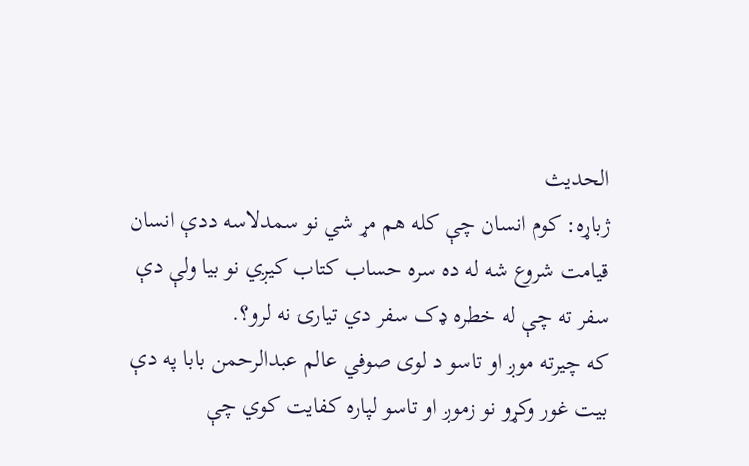الحدیث
ژباړه: کوم انسان چې کله هم مړ شي نو سمدلاسه ددې انسان قیامت شروع شه له ده سره حساب کتاب کیږي نو بیا ولې دې سفر ته چې له خطره ډک سفر دي تیارۍ نه لرو؟.
که چیرته موږ او تاسو د لوی صوفي عالم عبدالرحمن بابا په دې بیت غور وکړو نو زموږ او تاسو لپاره کفایت کوي چې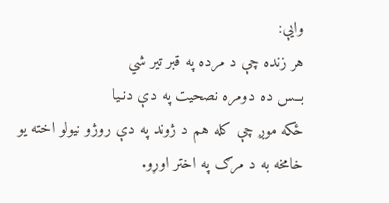وایې:
هر زنده چې د مرده په قبر تیر شي
بــس ده دومره نصحیت په دې دنـیا
ځکه موږ چې کله هم د ژوند په دې روژو نیولو اخته یو خامخه به د مرګ په اختر اوړو.